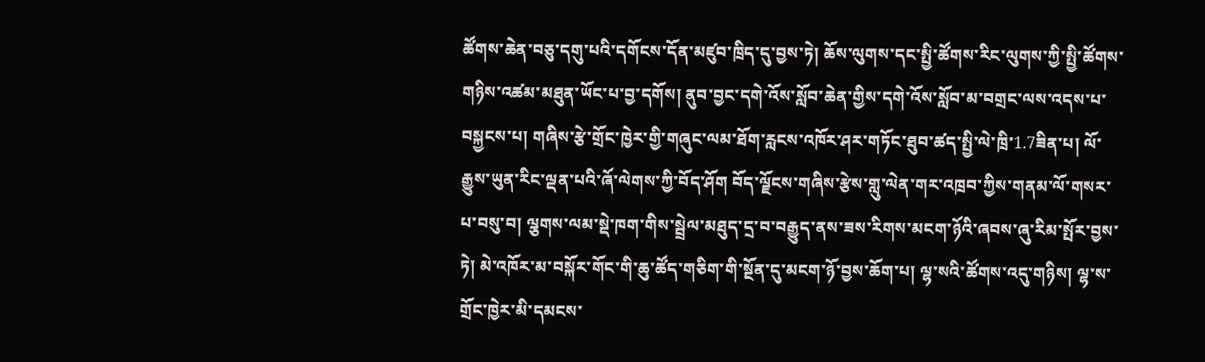ཚོགས་ཆེན་བཅུ་དགུ་པའི་དགོངས་དོན་མཛུབ་ཁྲིད་དུ་བྱས་ཏེ། ཆོས་ལུགས་དང་སྤྱི་ཚོགས་རིང་ལུགས་ཀྱི་སྤྱི་ཚོགས་གཉིས་འཚམ་མཐུན་ཡོང་པ་བྱ་དགོས། ནུབ་བྱང་དགེ་འོས་སློབ་ཆེན་གྱིས་དགེ་འོས་སློབ་མ་བགྲང་ལས་འདས་པ་བསྐྱངས་པ། གཞིས་རྩེ་གྲོང་ཁྱེར་གྱི་གཞུང་ལམ་ཐོག་རླངས་འཁོར་ཤར་གཏོང་ཐུབ་ཚད་སྤྱི་ལེ་ཁྲི་1.7ཟིན་པ། ལོ་རྒྱུས་ཡུན་རིང་ལྡན་པའི་ཞོ་ལེགས་ཀྱི་བོད་ཤོག བོད་ལྗོངས་གཞིས་རྩེས་གླུ་ལེན་གར་འཁྲབ་ཀྱིས་གནམ་ལོ་གསར་པ་བསུ་བ། ལྕགས་ལམ་སྡེ་ཁག་གིས་སྦྲེལ་མཐུད་དྲ་བ་བརྒྱུད་ནས་ཟས་རིགས་མངག་ཉོའི་ཞབས་ཞུ་རིམ་སྤོར་བྱས་ཏེ། མེ་འཁོར་མ་བསྐོར་གོང་གི་ཆུ་ཚོད་གཅིག་གི་སྔོན་དུ་མངག་ཉོ་བྱས་ཆོག་པ། ལྷ་སའི་ཚོགས་འདུ་གཉིས། ལྷ་ས་གྲོང་ཁྱེར་མི་དམངས་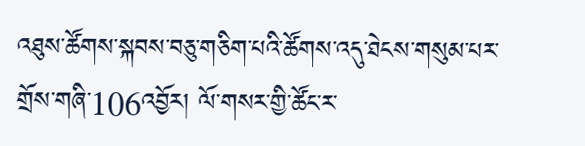འཐུས་ཚོགས་སྐབས་བཅུ་གཅིག་པའི་ཚོགས་འདུ་ཐེངས་གསུམ་པར་གྲོས་གཞི་106འབྱོར། ལོ་གསར་གྱི་ཚོང་ར་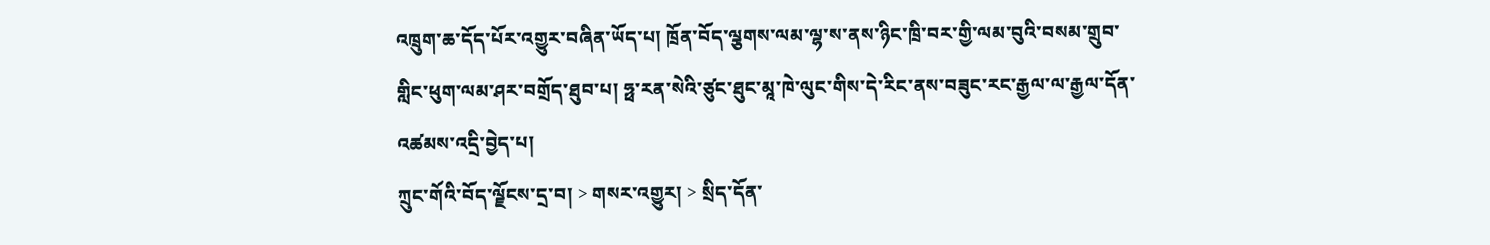འཁྲུག་ཆ་དོད་པོར་འགྱུར་བཞིན་ཡོད་པ། ཁྲོན་བོད་ལྕགས་ལམ་ལྷ་ས་ནས་ཉིང་ཁྲི་བར་གྱི་ལམ་བུའི་བསམ་གྲུབ་གླིང་ཕུག་ལམ་ཤར་བགྲོད་ཐུབ་པ། ཧྥ་རན་སེའི་ཙུང་ཐུང་མཱ་ཁེ་ལུང་གིས་དེ་རིང་ནས་བཟུང་རང་རྒྱལ་ལ་རྒྱལ་དོན་འཚམས་འདྲི་བྱེད་པ།
ཀྲུང་གོའི་བོད་ལྗོངས་དྲ་བ། > གསར་འགྱུར། > སྲིད་དོན་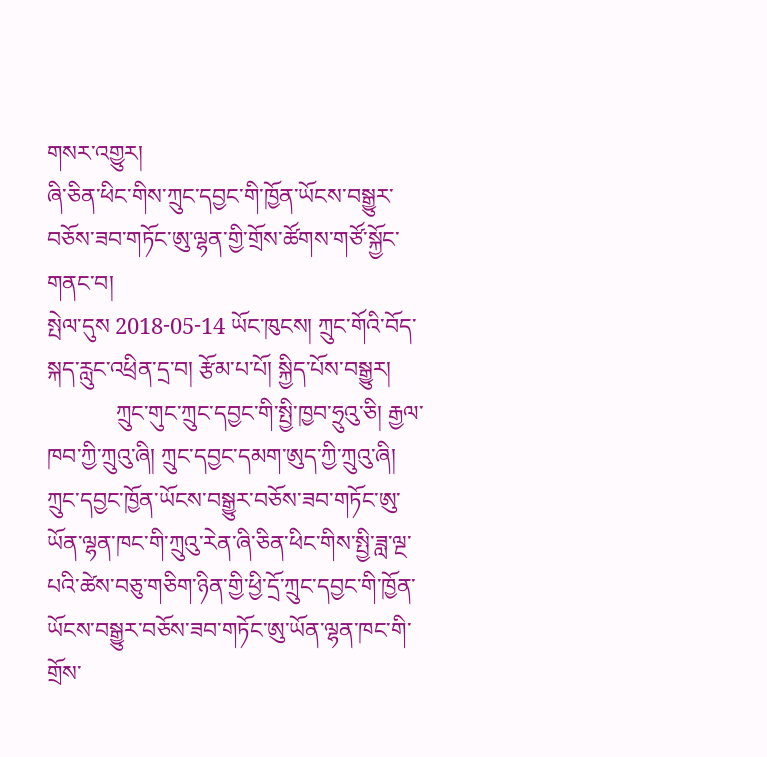གསར་འགྱུར།
ཞི་ཅིན་ཕིང་གིས་ཀྲུང་དབྱང་གི་ཁྱོན་ཡོངས་བསྒྱུར་བཅོས་ཟབ་གཏོང་ཨུ་ལྷན་གྱི་གྲོས་ཚོགས་གཙོ་སྐྱོང་གནང་བ།
སྤེལ་དུས 2018-05-14 ཡོང་ཁུངས། ཀྲུང་གོའི་བོད་སྐད་རླུང་འཕྲིན་དྲ་བ། རྩོམ་པ་པོ། སྐྱིད་པོས་བསྒྱུར།
            ཀྲུང་གུང་ཀྲུང་དབྱང་གི་སྤྱི་ཁྱབ་ཧྲུའུ་ཅི། རྒྱལ་ཁབ་ཀྱི་ཀྲུའུ་ཞི། ཀྲུང་དབྱང་དམག་ཨུད་ཀྱི་ཀྲུའུ་ཞི། ཀྲུང་དབྱང་ཁྱོན་ཡོངས་བསྒྱུར་བཅོས་ཟབ་གཏོང་ཨུ་ཡོན་ལྷན་ཁང་གི་ཀྲུའུ་རེན་ཞི་ཅིན་ཕིང་གིས་སྤྱི་ཟླ་ལྔ་པའི་ཚེས་བཅུ་གཅིག་ཉིན་གྱི་ཕྱི་དྲོ་ཀྲུང་དབྱང་གི་ཁྱོན་ཡོངས་བསྒྱུར་བཅོས་ཟབ་གཏོང་ཨུ་ཡོན་ལྷན་ཁང་གི་གྲོས་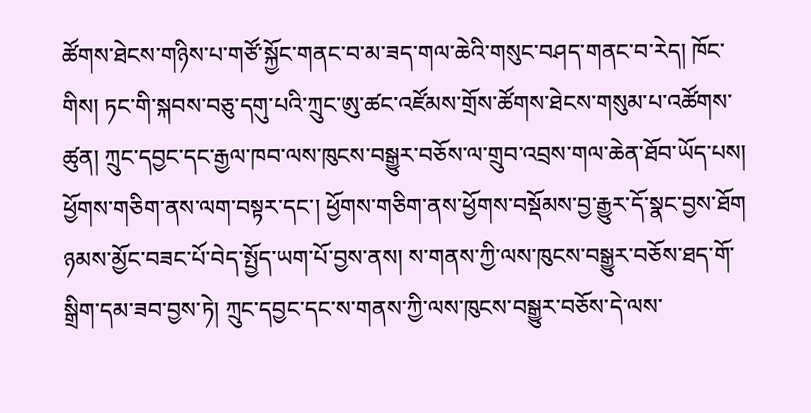ཚོགས་ཐེངས་གཉིས་པ་གཙོ་སྐྱོང་གནང་བ་མ་ཟད་གལ་ཆེའི་གསུང་བཤད་གནང་བ་རེད། ཁོང་གིས། ཏང་གི་སྐབས་བཅུ་དགུ་པའི་ཀྲུང་ཨུ་ཚང་འཛོམས་གྲོས་ཚོགས་ཐེངས་གསུམ་པ་འཚོགས་ཚུན། ཀྲུང་དབྱང་དང་རྒྱལ་ཁབ་ལས་ཁུངས་བསྒྱུར་བཅོས་ལ་གྲུབ་འབྲས་གལ་ཆེན་ཐོབ་ཡོད་པས། ཕྱོགས་གཅིག་ནས་ལག་བསྟར་དང་། ཕྱོགས་གཅིག་ནས་ཕྱོགས་བསྡོམས་བྱ་རྒྱུར་དོ་སྣང་བྱས་ཐོག ཉམས་མྱོང་བཟང་པོ་བེད་སྤྱོད་ཡག་པོ་བྱས་ནས། ས་གནས་ཀྱི་ལས་ཁུངས་བསྒྱུར་བཅོས་ཐད་གོ་སྒྲིག་དམ་ཟབ་བྱས་ཏེ། ཀྲུང་དབྱང་དང་ས་གནས་ཀྱི་ལས་ཁུངས་བསྒྱུར་བཅོས་དེ་ལས་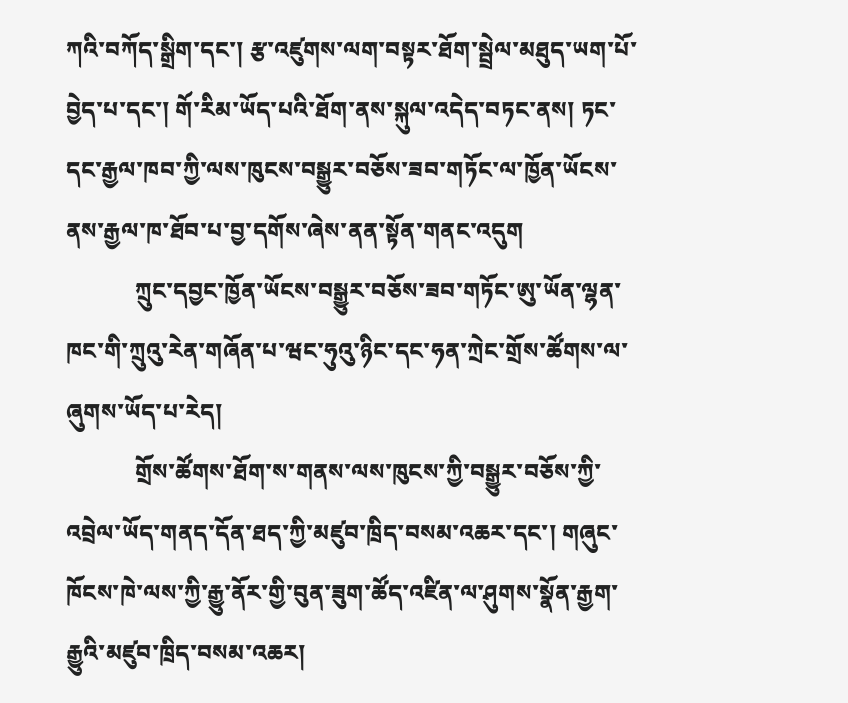ཀའི་བཀོད་སྒྲིག་དང་། རྩ་འཛུགས་ལག་བསྟར་ཐོག་སྦྲེལ་མཐུད་ཡག་པོ་བྱེད་པ་དང་། གོ་རིམ་ཡོད་པའི་ཐོག་ནས་སྐུལ་འདེད་བཏང་ནས། ཏང་དང་རྒྱལ་ཁབ་ཀྱི་ལས་ཁུངས་བསྒྱུར་བཅོས་ཟབ་གཏོང་ལ་ཁྱོན་ཡོངས་ནས་རྒྱལ་ཁ་ཐོབ་པ་བྱ་དགོས་ཞེས་ནན་སྟོན་གནང་འདུག
            ཀྲུང་དབྱང་ཁྱོན་ཡོངས་བསྒྱུར་བཅོས་ཟབ་གཏོང་ཨུ་ཡོན་ལྷན་ཁང་གི་ཀྲུའུ་རེན་གཞོན་པ་ཝང་ཧུའུ་ཉིང་དང་ཧན་ཀྲེང་གྲོས་ཚོགས་ལ་ཞུགས་ཡོད་པ་རེད།
            གྲོས་ཚོགས་ཐོག་ས་གནས་ལས་ཁུངས་ཀྱི་བསྒྱུར་བཅོས་ཀྱི་འབྲེལ་ཡོད་གནད་དོན་ཐད་ཀྱི་མཛུབ་ཁྲིད་བསམ་འཆར་དང་། གཞུང་ཁོངས་ཁེ་ལས་ཀྱི་རྒྱུ་ནོར་གྱི་བུན་ཟུག་ཚོད་འཛིན་ལ་ཤུགས་སྣོན་རྒྱག་རྒྱུའི་མཛུབ་ཁྲིད་བསམ་འཆར།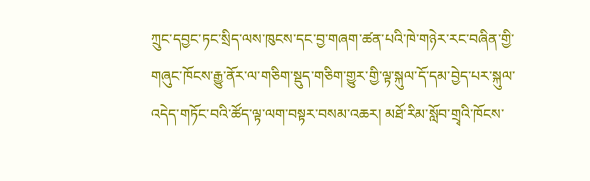ཀྲུང་དབྱང་ཏང་སྲིད་ལས་ཁུངས་དང་བྱ་གཞག་ཚན་པའི་ཁེ་གཉེར་རང་བཞིན་གྱི་གཞུང་ཁོངས་རྒྱུ་ནོར་ལ་གཅིག་སྡུད་གཅིག་གྱུར་གྱི་ལྟ་སྐུལ་དོ་དམ་བྱེད་པར་སྐུལ་འདེད་གཏོང་བའི་ཚོད་ལྟ་ལག་བསྟར་བསམ་འཆར། མཐོ་རིམ་སློབ་གྲྭའི་ཁོངས་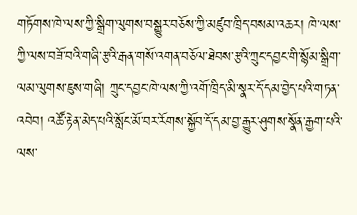གཏོགས་ཁེ་ལས་ཀྱི་སྒྲིག་ལུགས་བསྒྱུར་བཅོས་ཀྱི་མཛུབ་ཁྲིད་བསམ་འཆར། ཁེ་ལས་ཀྱི་ལས་བཟོ་བའི་གཞི་རྩའི་རྒན་གསོ་འགན་བཅོལ་ཐེབས་རྩའི་ཀྲུང་དབྱང་གི་སྙོམ་སྒྲིག་ལམ་ལུགས་ཇུས་གཞི། ཀྲུང་དབྱང་ཁེ་ལས་ཀྱི་འགོ་ཁྲིད་མི་སྣར་དོ་དམ་བྱེད་པའི་གཏན་འབེབ། འཚོ་རྟེན་མེད་པའི་སློང་མོ་བར་རོགས་སྐྱོབ་དོ་དམ་བྱ་རྒྱུར་ཤུགས་སྣོན་རྒྱག་པའི་ལས་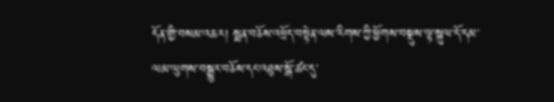དོན་གྱི་བསམ་འཆར། སྨན་བཅོས་འཕྲོད་བསྟེན་ལས་རིགས་ཀྱི་ཕྱོགས་བསྡུས་ལྟ་སྐུལ་དོ་དམ་ལམ་ལུགས་བསྒྱུར་བཅོས་དང་འཐུས་སྒོ་ཚང་དུ་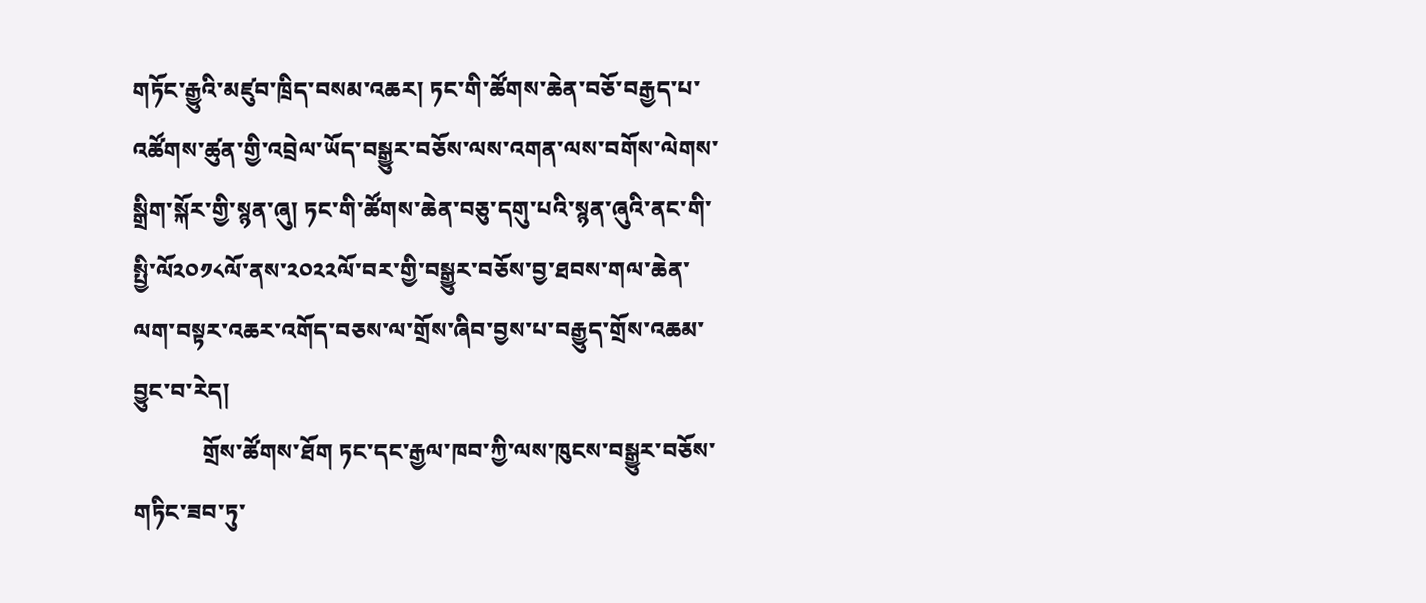གཏོང་རྒྱུའི་མཛུབ་ཁྲིད་བསམ་འཆར། ཏང་གི་ཚོགས་ཆེན་བཅོ་བརྒྱད་པ་འཚོགས་ཚུན་གྱི་འབྲེལ་ཡོད་བསྒྱུར་བཅོས་ལས་འགན་ལས་བགོས་ལེགས་སྒྲིག་སྐོར་གྱི་སྙན་ཞུ། ཏང་གི་ཚོགས་ཆེན་བཅུ་དགུ་པའི་སྙན་ཞུའི་ནང་གི་སྤྱི་ལོ༢༠༡༨ལོ་ནས་༢༠༢༢ལོ་བར་གྱི་བསྒྱུར་བཅོས་བྱ་ཐབས་གལ་ཆེན་ལག་བསྟར་འཆར་འགོད་བཅས་ལ་གྲོས་ཞིབ་བྱས་པ་བརྒྱུད་གྲོས་འཆམ་བྱུང་བ་རེད།
            གྲོས་ཚོགས་ཐོག ཏང་དང་རྒྱལ་ཁབ་ཀྱི་ལས་ཁུངས་བསྒྱུར་བཅོས་གཏིང་ཟབ་ཏུ་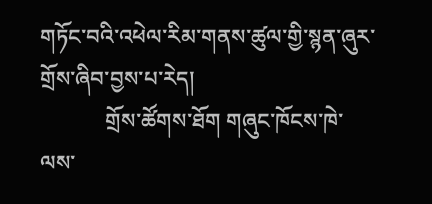གཏོང་བའི་འཕེལ་རིམ་གནས་ཚུལ་གྱི་སྙན་ཞུར་གྲོས་ཞིབ་བྱས་པ་རེད།
            གྲོས་ཚོགས་ཐོག གཞུང་ཁོངས་ཁེ་ལས་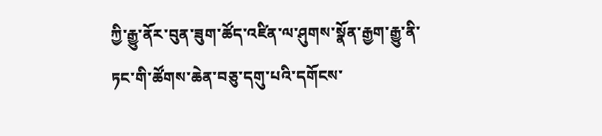ཀྱི་རྒྱུ་ནོར་བུན་ཟུག་ཚོད་འཛིན་ལ་ཤུགས་སྣོན་རྒྱག་རྒྱུ་ནི་ཏང་གི་ཚོགས་ཆེན་བཅུ་དགུ་པའི་དགོངས་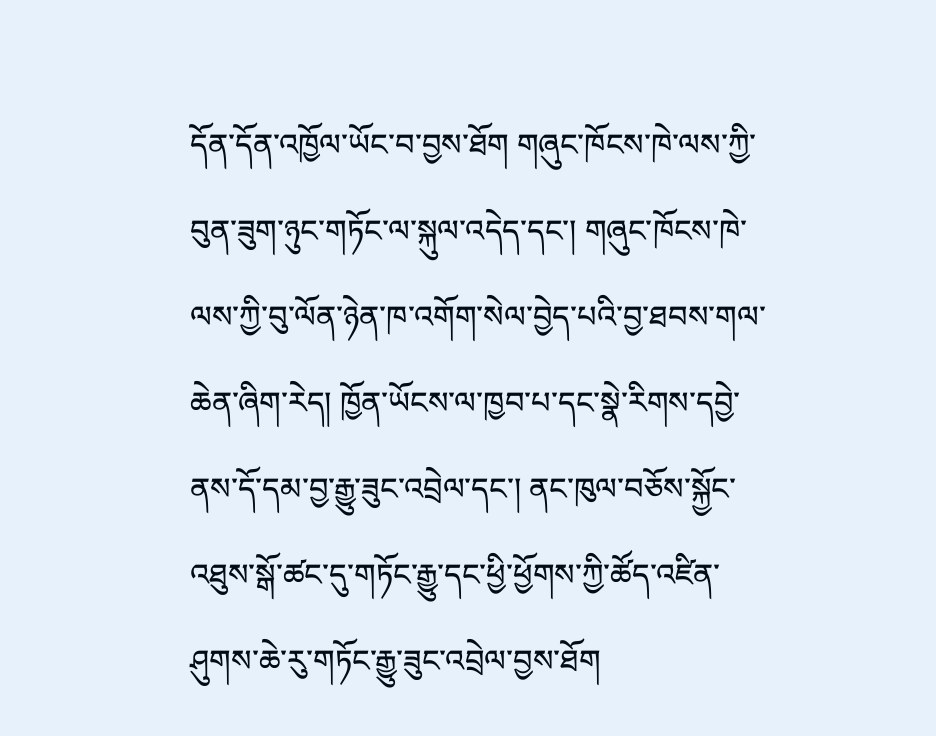དོན་དོན་འཁྱོལ་ཡོང་བ་བྱས་ཐོག གཞུང་ཁོངས་ཁེ་ལས་ཀྱི་བུན་ཟུག་ཉུང་གཏོང་ལ་སྐུལ་འདེད་དང་། གཞུང་ཁོངས་ཁེ་ལས་ཀྱི་བུ་ལོན་ཉེན་ཁ་འགོག་སེལ་བྱེད་པའི་བྱ་ཐབས་གལ་ཆེན་ཞིག་རེད། ཁྱོན་ཡོངས་ལ་ཁྱབ་པ་དང་སྣེ་རིགས་དབྱེ་ནས་དོ་དམ་བྱ་རྒྱུ་ཟུང་འབྲེལ་དང་། ནང་ཁུལ་བཅོས་སྐྱོང་འཐུས་སྒོ་ཚང་དུ་གཏོང་རྒྱུ་དང་ཕྱི་ཕྱོགས་ཀྱི་ཚོད་འཛིན་ཤུགས་ཆེ་རུ་གཏོང་རྒྱུ་ཟུང་འབྲེལ་བྱས་ཐོག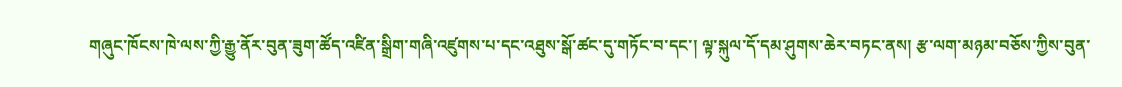གཞུང་ཁོངས་ཁེ་ལས་ཀྱི་རྒྱུ་ནོར་བུན་ཟུག་ཚོད་འཛིན་སྒྲིག་གཞི་འཛུགས་པ་དང་འཐུས་སྒོ་ཚང་དུ་གཏོང་བ་དང་། ལྟ་སྐུལ་དོ་དམ་ཤུགས་ཆེར་བཏང་ནས། རྩ་ལག་མཉམ་བཅོས་ཀྱིས་བུན་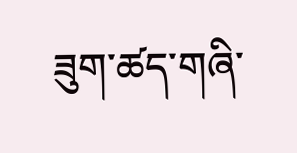ཟུག་ཚད་གཞི་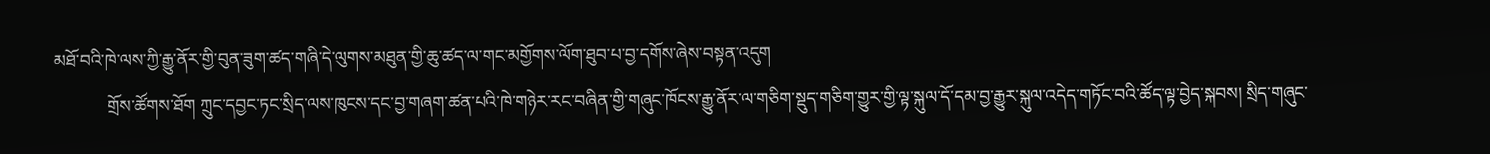མཐོ་བའི་ཁེ་ལས་ཀྱི་རྒྱུ་ནོར་གྱི་བུན་ཟུག་ཚད་གཞི་དེ་ལུགས་མཐུན་གྱི་ཆུ་ཚད་ལ་གང་མགྱོགས་ལོག་ཐུབ་པ་བྱ་དགོས་ཞེས་བསྟན་འདུག
            གྲོས་ཚོགས་ཐོག ཀྲུང་དབྱང་ཏང་སྲིད་ལས་ཁུངས་དང་བྱ་གཞག་ཚན་པའི་ཁེ་གཉེར་རང་བཞིན་གྱི་གཞུང་ཁོངས་རྒྱུ་ནོར་ལ་གཅིག་སྡུད་གཅིག་གྱུར་གྱི་ལྟ་སྐུལ་དོ་དམ་བྱ་རྒྱུར་སྐུལ་འདེད་གཏོང་བའི་ཚོད་ལྟ་བྱེད་སྐབས། སྲིད་གཞུང་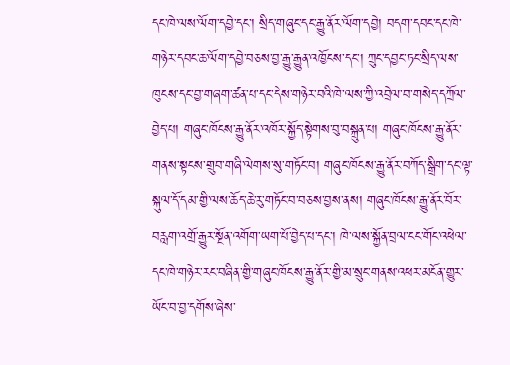དང་ཁེ་ལས་ལོག་དབྱེ་དང་། སྲིད་གཞུང་དང་རྒྱུ་ནོར་ལོག་དབྱེ། བདག་དབང་དང་ཁེ་གཉེར་དབང་ཆ་ལོག་དབྱེ་བཅས་བྱ་རྒྱུ་རྒྱུན་འཁྱོངས་དང་། ཀྲུང་དབྱང་ཏང་སྲིད་ལས་ཁུངས་དང་བྱ་གཞག་ཚན་པ་དང་དེས་གཉེར་བའི་ཁེ་ལས་ཀྱི་འབྲེལ་བ་གསེད་དཀྲོལ་བྱེད་པ། གཞུང་ཁོངས་རྒྱུ་ནོར་འཁོར་སྐྱོད་སྟེགས་བུ་བསྐྲུན་པ། གཞུང་ཁོངས་རྒྱུ་ནོར་གནས་སྟངས་གྲུབ་གཞི་ལེགས་སུ་གཏོང་བ། གཞུང་ཁོངས་རྒྱུ་ནོར་བཀོད་སྒྲིག་དང་ལྟ་སྐུལ་དོ་དམ་གྱི་ལས་ཆོད་ཆེ་རུ་གཏོང་བ་བཅས་བྱས་ནས། གཞུང་ཁོངས་རྒྱུ་ནོར་བོར་བརླག་འགྲོ་རྒྱུར་སྔོན་འགོག་ཡག་པོ་བྱེད་པ་དང་། ཁེ་ལས་སྐྱོན་བྲལ་ངང་གོང་འཕེལ་དང་ཁེ་གཉེར་རང་བཞིན་གྱི་གཞུང་ཁོངས་རྒྱུ་ནོར་གྱི་མ་སྲུང་གནས་འཕར་མངོན་གྱུར་ཡོང་བ་བྱ་དགོས་ཞེས་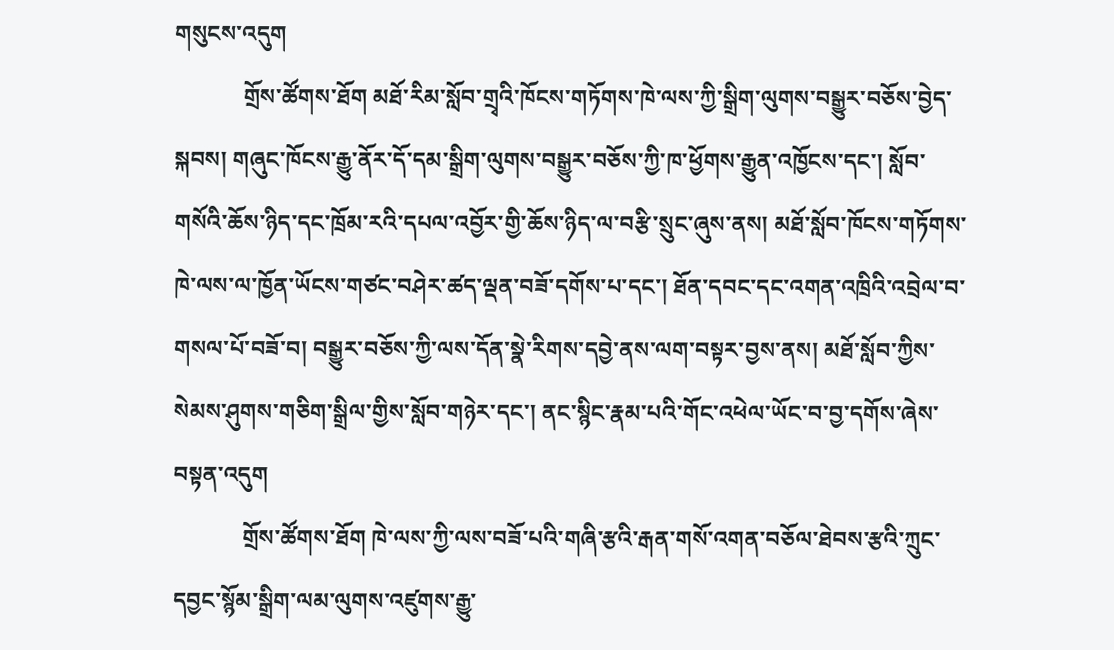གསུངས་འདུག
            གྲོས་ཚོགས་ཐོག མཐོ་རིམ་སློབ་གྲྭའི་ཁོངས་གཏོགས་ཁེ་ལས་ཀྱི་སྒྲིག་ལུགས་བསྒྱུར་བཅོས་བྱེད་སྐབས། གཞུང་ཁོངས་རྒྱུ་ནོར་དོ་དམ་སྒྲིག་ལུགས་བསྒྱུར་བཅོས་ཀྱི་ཁ་ཕྱོགས་རྒྱུན་འཁྱོངས་དང་། སློབ་གསོའི་ཆོས་ཉིད་དང་ཁྲོམ་རའི་དཔལ་འབྱོར་གྱི་ཆོས་ཉིད་ལ་བརྩི་སྲུང་ཞུས་ནས། མཐོ་སློབ་ཁོངས་གཏོགས་ཁེ་ལས་ལ་ཁྱོན་ཡོངས་གཙང་བཤེར་ཚད་ལྡན་བཟོ་དགོས་པ་དང་། ཐོན་དབང་དང་འགན་འཁྲིའི་འབྲེལ་བ་གསལ་པོ་བཟོ་བ། བསྒྱུར་བཅོས་ཀྱི་ལས་དོན་སྣེ་རིགས་དབྱེ་ནས་ལག་བསྟར་བྱས་ནས། མཐོ་སློབ་ཀྱིས་སེམས་ཤུགས་གཅིག་སྒྲིལ་གྱིས་སློབ་གཉེར་དང་། ནང་སྙིང་རྣམ་པའི་གོང་འཕེལ་ཡོང་བ་བྱ་དགོས་ཞེས་བསྟན་འདུག
            གྲོས་ཚོགས་ཐོག ཁེ་ལས་ཀྱི་ལས་བཟོ་པའི་གཞི་རྩའི་རྒན་གསོ་འགན་བཅོལ་ཐེབས་རྩའི་ཀྲུང་དབྱང་སྙོམ་སྒྲིག་ལམ་ལུགས་འཛུགས་རྒྱུ་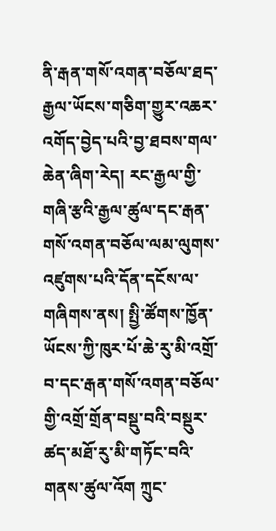ནི་རྒན་གསོ་འགན་བཅོལ་ཐད་རྒྱལ་ཡོངས་གཅིག་གྱུར་འཆར་འགོད་བྱེད་པའི་བྱ་ཐབས་གལ་ཆེན་ཞིག་རེད། རང་རྒྱལ་གྱི་གཞི་རྩའི་རྒྱལ་ཚུལ་དང་རྒན་གསོ་འགན་བཅོལ་ལམ་ལུགས་འཛུགས་པའི་དོན་དངོས་ལ་གཞིགས་ནས། སྤྱི་ཚོགས་ཁྱོན་ཡོངས་ཀྱི་ཁུར་པོ་ཆེ་རུ་མི་འགྲོ་བ་དང་རྒན་གསོ་འགན་བཅོལ་གྱི་འགྲོ་གྲོན་བསྡུ་བའི་བསྡུར་ཚད་མཐོ་རུ་མི་གཏོང་བའི་གནས་ཚུལ་འོག ཀྲུང་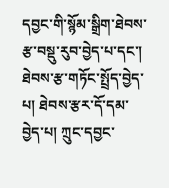དབྱང་གི་སྙོམ་སྒྲིག་ཐེབས་རྩ་བསྡུ་རུབ་བྱེད་པ་དང་། ཐེབས་རྩ་གཏོང་སྤྲོད་བྱེད་པ། ཐེབས་རྩར་དོ་དམ་བྱེད་པ། ཀྲུང་དབྱང་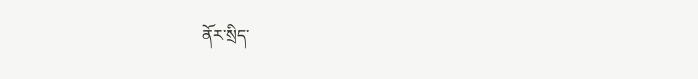ནོར་སྲིད་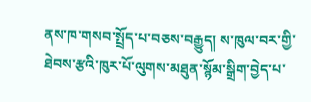ནས་ཁ་གསབ་སྤྲོད་པ་བཅས་བརྒྱུད། ས་ཁུལ་བར་གྱི་ཐེབས་རྩའི་ཁུར་པོ་ལུགས་མཐུན་སྙོམ་སྒྲིག་བྱེད་པ་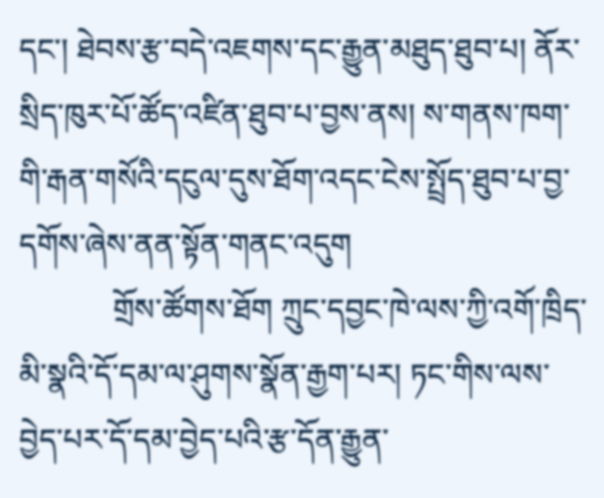དང་། ཐེབས་རྩ་བདེ་འཇགས་དང་རྒྱུན་མཐུད་ཐུབ་པ། ནོར་སྲིད་ཁུར་པོ་ཚོད་འཛིན་ཐུབ་པ་བྱས་ནས། ས་གནས་ཁག་གི་རྒན་གསོའི་དངུལ་དུས་ཐོག་འདང་ངེས་སྤྲོད་ཐུབ་པ་བྱ་དགོས་ཞེས་ནན་སྟོན་གནང་འདུག
            གྲོས་ཚོགས་ཐོག ཀྲུང་དབྱང་ཁེ་ལས་ཀྱི་འགོ་ཁྲིད་མི་སྣའི་དོ་དམ་ལ་ཤུགས་སྣོན་རྒྱག་པར། ཏང་གིས་ལས་བྱེད་པར་དོ་དམ་བྱེད་པའི་རྩ་དོན་རྒྱུན་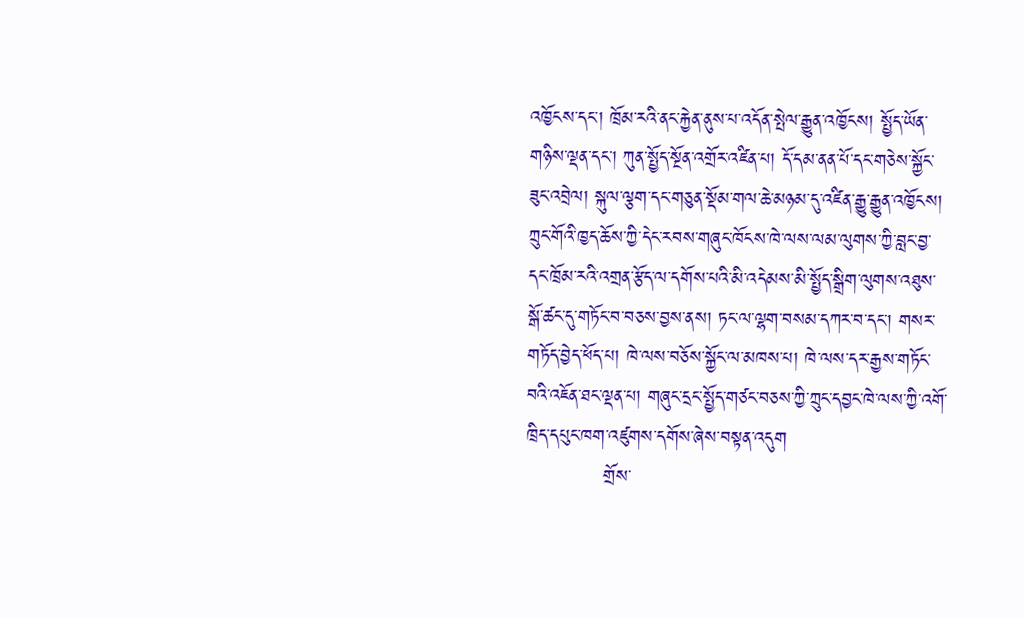འཁྱོངས་དང་། ཁྲོམ་རའི་ནང་རྐྱེན་ནུས་པ་འདོན་སྤེལ་རྒྱུན་འཁྱོངས། སྤྱོད་ཡོན་གཉིས་ལྡན་དང་། ཀུན་སྤྱོད་སྔོན་འགྲོར་འཛིན་པ། དོ་དམ་ནན་པོ་དང་གཅེས་སྐྱོང་ཟུང་འབྲེལ། སྐུལ་ལྕག་དང་གཅུན་སྡོམ་གལ་ཆེ་མཉམ་དུ་འཛིན་རྒྱུ་རྒྱུན་འཁྱོངས། ཀྲུང་གོའི་ཁྱད་ཆོས་ཀྱི་དེང་རབས་གཞུང་ཁོངས་ཁེ་ལས་ལམ་ལུགས་ཀྱི་བླང་བྱ་དང་ཁྲོམ་རའི་འགྲན་རྩོད་ལ་དགོས་པའི་མི་འདེམས་མི་སྤྱོད་སྒྲིག་ལུགས་འཐུས་སྒོ་ཚང་དུ་གཏོང་བ་བཅས་བྱས་ནས། ཏང་ལ་ལྷག་བསམ་དཀར་བ་དང་། གསར་གཏོད་བྱེད་ཕོད་པ། ཁེ་ལས་བཅོས་སྐྱོང་ལ་མཁས་པ། ཁེ་ལས་དར་རྒྱས་གཏོང་བའི་འཇོན་ཐང་ལྡན་པ། གཞུང་དྲང་སྤྱོད་གཙང་བཅས་ཀྱི་ཀྲུང་དབྱང་ཁེ་ལས་ཀྱི་འགོ་ཁྲིད་དཔུང་ཁག་འཛུགས་དགོས་ཞེས་བསྟན་འདུག
            གྲོས་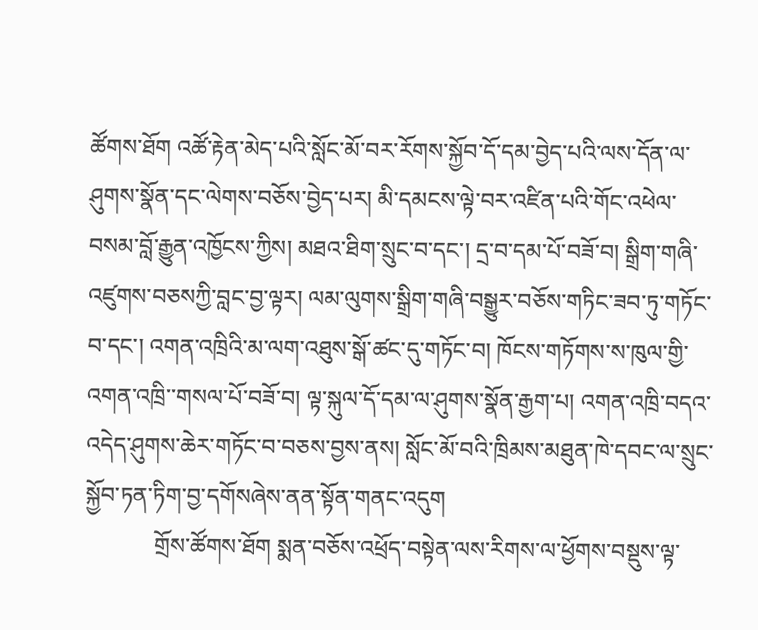ཚོགས་ཐོག འཚོ་རྟེན་མེད་པའི་སློང་མོ་བར་རོགས་སྐྱོབ་དོ་དམ་བྱེད་པའི་ལས་དོན་ལ་ཤུགས་སྣོན་དང་ལེགས་བཅོས་བྱེད་པར། མི་དམངས་ལྟེ་བར་འཛིན་པའི་གོང་འཕེལ་བསམ་བློ་རྒྱུན་འཁྱོངས་ཀྱིས། མཐའ་ཐིག་སྲུང་བ་དང་། དྲ་བ་དམ་པོ་བཟོ་བ། སྒྲིག་གཞི་འཛུགས་བཅསཀྱི་བླང་བྱ་ལྟར། ལམ་ལུགས་སྒྲིག་གཞི་བསྒྱུར་བཅོས་གཏིང་ཟབ་ཏུ་གཏོང་བ་དང་། འགན་འཁྲིའི་མ་ལག་འཐུས་སྒོ་ཚང་དུ་གཏོང་བ། ཁོངས་གཏོགས་ས་ཁུལ་གྱི་འགན་འཁྲི་་གསལ་པོ་བཟོ་བ། ལྟ་སྐུལ་དོ་དམ་ལ་ཤུགས་སྣོན་རྒྱག་པ། འགན་འཁྲི་བདའ་འདེད་ཤུགས་ཆེར་གཏོང་བ་བཅས་བྱས་ནས། སློང་མོ་བའི་ཁྲིམས་མཐུན་ཁེ་དབང་ལ་སྲུང་སྐྱོབ་ཏན་ཏིག་བྱ་དགོསཞེས་ནན་སྟོན་གནང་འདུག
            གྲོས་ཚོགས་ཐོག སྨན་བཅོས་འཕྲོད་བསྟེན་ལས་རིགས་ལ་ཕྱོགས་བསྡུས་ལྟ་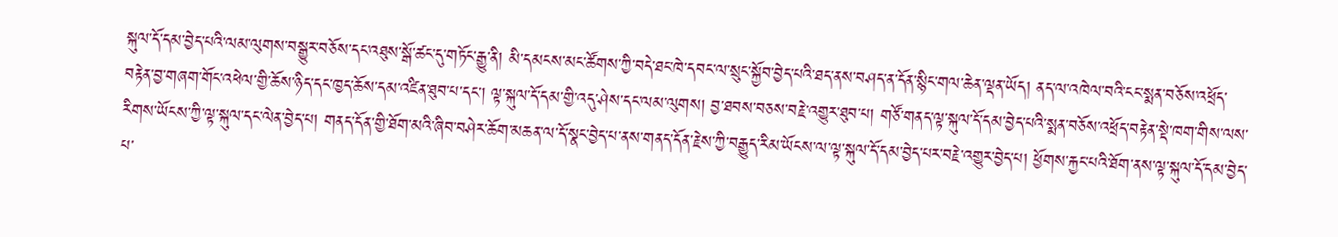སྐུལ་དོ་དམ་བྱེད་པའི་ལམ་ལུགས་བསྒྱུར་བཅོས་དང་འཐུས་སྒོ་ཚང་དུ་གཏོང་རྒྱུ་ནི། མི་དམངས་མང་ཚོགས་ཀྱི་བདེ་ཐང་ཁེ་དབང་ལ་སྲུང་སྐྱོབ་བྱེད་པའི་ཐད་ནས་བཤད་ན་དོན་སྙིང་གལ་ཆེན་ལྡན་ཡོད། ནད་ལ་འཁེལ་བའི་ངང་སྨན་བཅོས་འཕྲོད་བརྟེན་བྱ་གཞག་གོང་འཕེལ་གྱི་ཆོས་ཉིད་དང་ཁྱད་ཆོས་དམ་འཛིན་ཐུབ་པ་དང་། ལྟ་སྐུལ་དོ་དམ་གྱི་འདུ་ཤེས་དང་ལམ་ལུགས། བྱ་ཐབས་བཅས་བརྗེ་འགྱུར་ཐུབ་པ། གཙོ་གནད་ལྟ་སྐུལ་དོ་དམ་བྱེད་པའི་སྨན་བཅོས་འཕྲོད་བརྟེན་སྡེ་ཁག་གིས་ལས་རིགས་ཡོངས་ཀྱི་ལྟ་སྐུལ་དང་ལེན་བྱེད་པ། གནད་དོན་གྱི་ཐོག་མའི་ཞིབ་བཤེར་ཆོག་མཆན་ལ་དོ་སྣང་བྱེད་པ་ནས་གནད་དོན་རྗེས་ཀྱི་བརྒྱུད་རིམ་ཡོངས་ལ་ལྟ་སྐུལ་དོ་དམ་བྱེད་པར་བརྗེ་འགྱུར་བྱེད་པ། ཕྱོགས་རྐྱང་པའི་ཐོག་ནས་ལྟ་སྐུལ་དོ་དམ་བྱེད་པ་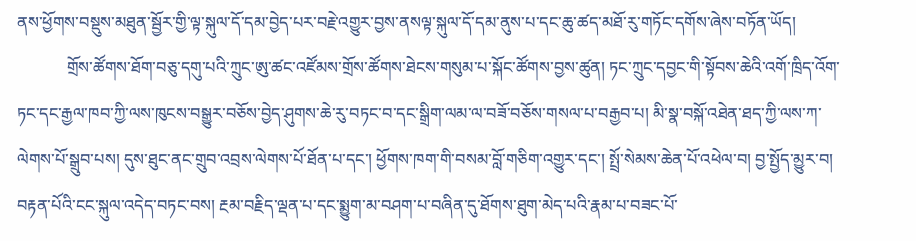ནས་ཕྱོགས་བསྡུས་མཐུན་སྦྱོར་གྱི་ལྟ་སྐུལ་དོ་དམ་བྱེད་པར་བརྗེ་འགྱུར་བྱས་ནསལྟ་སྐུལ་དོ་དམ་ནུས་པ་དང་ཆུ་ཚད་མཐོ་རུ་གཏོང་དགོས་ཞེས་བཏོན་ཡོད།
            གྲོས་ཚོགས་ཐོག་བཅུ་དགུ་པའི་ཀྲུང་ཨུ་ཚང་འཛོམས་གྲོས་ཚོགས་ཐེངས་གསུམ་པ་སྐོང་ཚོགས་བྱས་ཚུན། ཏང་ཀྲུང་དབྱང་གི་སྟོབས་ཆེའི་འགོ་ཁྲིད་འོག་ཏང་དང་རྒྱལ་ཁབ་ཀྱི་ལས་ཁུངས་བསྒྱུར་བཅོས་བྱེད་ཤུགས་ཆེ་རུ་བཏང་བ་དང་སྒྲིག་ལམ་ལ་བཟོ་བཅོས་གསལ་པ་བརྒྱབ་པ། མི་སྣ་བསྐོ་འཐེན་ཐད་ཀྱི་ལས་ཀ་ལེགས་པོ་སྒྲུབ་པས། དུས་ཐུང་ནང་གྲུབ་འབྲས་ལེགས་པོ་ཐོན་པ་དང་། ཕྱོགས་ཁག་གི་བསམ་བློ་གཅིག་འགྱུར་དང་། སྤྲོ་སེམས་ཆེན་པོ་འཕེལ་བ། བྱ་སྤྱོད་མྱུར་བ། བརྟན་པོའི་ངང་སྐུལ་འདེད་བཏང་བས། རྔམ་བརྗིད་ལྡན་པ་དང་སྨྱུག་མ་བཤག་པ་བཞིན་དུ་ཐོགས་ཐུག་མེད་པའི་རྣམ་པ་བཟང་པོ་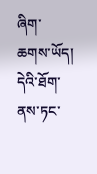ཞིག་ཆགས་ཡོད། དེའི་ཐོག་ནས་ཏང་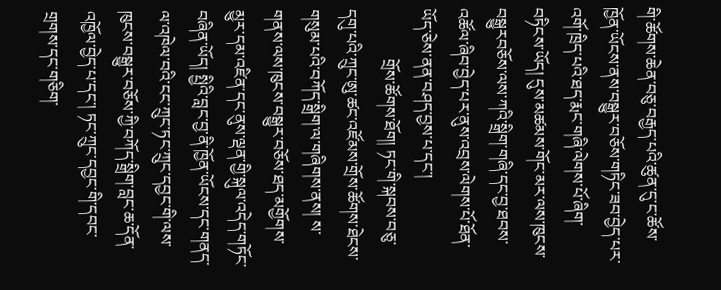གི་ཚོགས་ཆེན་བཅུ་བརྒྱད་པའི་ཚུན་དུ་ང་ཚོས་ཁྱོན་ཡོངས་ནས་བསྒྱུར་བཅོས་གཏིང་ཟབ་བྱེད་པར་འགོ་ཁྲིད་པའི་ཐད་རྨང་གཞི་ལེགས་པོ་ཞིག་བཏིངས་ཡོད། དུས་མཚམས་གོང་མར་ལས་ཁུངས་བསྒྱུརབཅོས་ལས་ཀའི་སྒྲིག་གཞི་དང་བྱ་ཐབས་འཚོལ་ཞིབ་བྱེད་པར་ནུས་འབྲས་ལེགས་པོ་ཐོན་ཡོད་ཅེས་ནན་བཤད་བྱས་པ་དང་།
            གྲོས་ཚོགས་ཐོག། ཏང་གི་སྐབས་བཅུ་དགུ་པའི་ཀྲུང་ཨུ་ཚང་འཛོམས་གྲོས་ཚོགས་ཐེངས་གསུམ་པའི་བཀོད་སྒྲིག་ལ་གཞིགས་ནས། ས་གནས་ལས་ཁུངས་བསྒྱུར་བཅོས་ཐད་མགྱོགས་མྱུར་དམ་འཛིན་དང་ནུས་ལྡན་གྱི་སྐུལ་འདེད་གཏོང་བཞིན་ཡོད། སྤྱིའི་བླང་བྱ་ནི་ཁྱོན་ཡོངས་དང་གནད་ལ་འཁེལ་བའི་ངང་ཀྲུང་ཏང་ཀྲུང་དབྱང་གི་ལས་ཁུངས་བསྒྱུར་བཅོས་ཀྱི་བཀོད་སྒྲིག་བླང་ཆ་དོན་འཁྱོལ་བྱེད་པ་དང་། ཏང་ཀྲུང་དབྱང་གི་དབང་གྲགས་དང་གཅིག་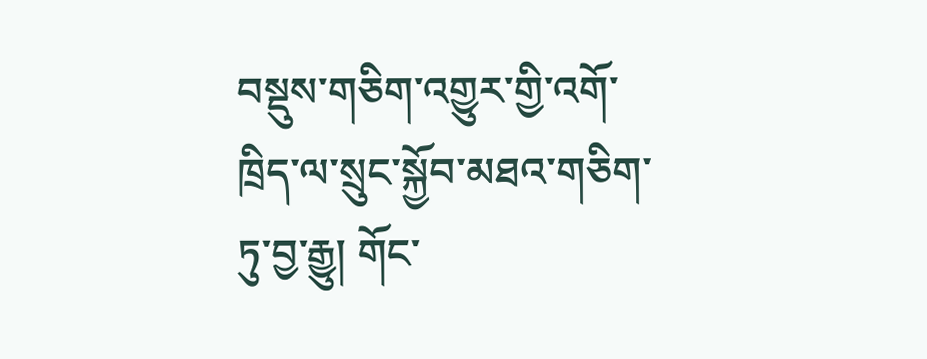བསྡུས་གཅིག་འགྱུར་གྱི་འགོ་ཁྲིད་ལ་སྲུང་སྐྱོབ་མཐའ་གཅིག་ཏུ་བྱ་རྒྱུ། གོང་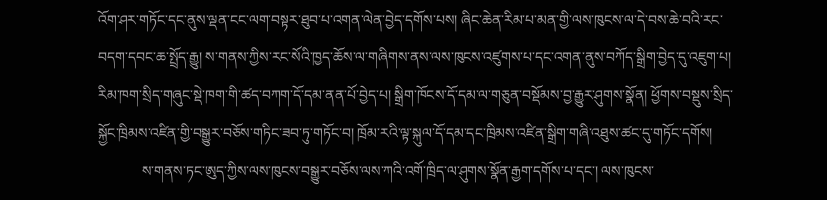འོག་ཤར་གཏོང་དང་ནུས་ལྡན་ངང་ལག་བསྟར་ཐུབ་པ་འགན་ལེན་བྱེད་དགོས་པས། ཞིང་ཆེན་རིམ་པ་མན་གྱི་ལས་ཁུངས་ལ་དེ་བས་ཆེ་བའི་རང་བདག་དབང་ཆ་སྤྲོད་རྒྱུ། ས་གནས་ཀྱིས་རང་སོའི་ཁྱད་ཆོས་ལ་གཞིགས་ནས་ལས་ཁུངས་འཛུགས་པ་དང་འགན་ནུས་བཀོད་སྒྲིག་བྱེད་དུ་འཇུག་པ། རིམ་ཁག་སྲིད་གཞུང་སྡེ་ཁག་གི་ཚད་བཀག་དོ་དམ་ནན་པོ་བྱེད་པ། སྒྲིག་ཁོངས་དོ་དམ་ལ་གཅུན་བསྡོམས་བྱ་རྒྱུར་ཤུགས་སྣོན། ཕྱོགས་བསྡུས་སྲིད་སྐྱོང་ཁྲིམས་འཛིན་གྱི་བསྒྱུར་བཅོས་གཏིང་ཟབ་ཏུ་གཏོང་བ། ཁྲོམ་རའི་ལྟ་སྐུལ་དོ་དམ་དང་ཁྲིམས་འཛིན་སྒྲིག་གཞི་འཐུས་ཚང་དུ་གཏོང་དགོས།
            ས་གནས་ཏང་ཨུད་ཀྱིས་ལས་ཁུངས་བསྒྱུར་བཅོས་ལས་ཀའི་འགོ་ཁྲིད་ལ་ཤུགས་སྣོན་རྒྱག་དགོས་པ་དང་། ལས་ཁུངས་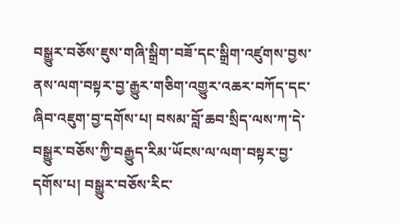བསྒྱུར་བཅོས་ཇུས་གཞི་སྒྲིག་བཟོ་དང་སྒྲིག་འཛུགས་བྱས་ནས་ལག་བསྟར་བྱ་རྒྱུར་གཅིག་འགྱུར་འཆར་བཀོད་དང་ཞིབ་འཇུག་བྱ་དགོས་པ། བསམ་བློ་ཆབ་སྲིད་ལས་ཀ་དེ་བསྒྱུར་བཅོས་ཀྱི་བརྒྱུད་རིམ་ཡོངས་ལ་ལག་བསྟར་བྱ་དགོས་པ། བསྒྱུར་བཅོས་རིང་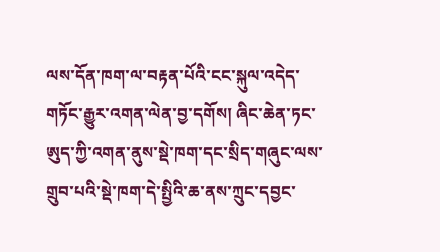ལས་དོན་ཁག་ལ་བརྟན་པོའི་ངང་སྐུལ་འདེད་གཏོང་རྒྱུར་འགན་ལེན་བྱ་དགོས། ཞིང་ཆེན་ཏང་ཨུད་ཀྱི་འགན་ནུས་སྡེ་ཁག་དང་སྲིད་གཞུང་ལས་གྲུབ་པའི་སྡེ་ཁག་དེ་སྤྱིའི་ཆ་ནས་ཀྲུང་དབྱང་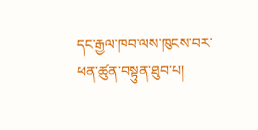དང་རྒྱལ་ཁབ་ལས་ཁུངས་བར་ཕན་ཚུན་བསྟུན་ཐུབ་པ།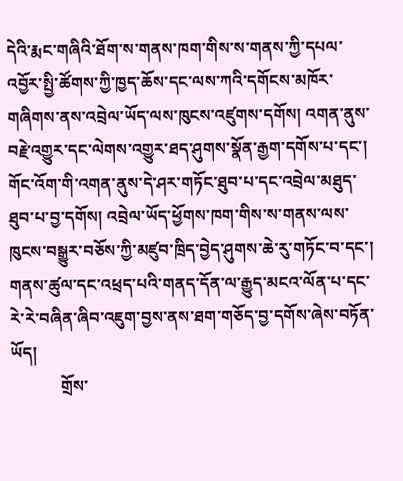དེའི་རྨང་གཞིའི་ཐོག་ས་གནས་ཁག་གིས་ས་གནས་ཀྱི་དཔལ་འབྱོར་སྤྱི་ཚོགས་ཀྱི་ཁྱད་ཆོས་དང་ལས་ཀའི་དགོངས་མཁོར་གཞིགས་ནས་འབྲེལ་ཡོད་ལས་ཁུངས་འཛུགས་དགོས། འགན་ནུས་བརྗེ་འགྱུར་དང་ལེགས་འགྱུར་ཐད་ཤུགས་སྣོན་རྒྱག་དགོས་པ་དང་། གོང་འོག་གི་འགན་ནུས་དེ་ཤར་གཏོང་ཐུབ་པ་དང་འབྲེལ་མཐུད་ཐུབ་པ་བྱ་དགོས། འབྲེལ་ཡོད་ཕྱོགས་ཁག་གིས་ས་གནས་ལས་ཁུངས་བསྒྱུར་བཅོས་ཀྱི་མཛུབ་ཁྲིད་བྱེད་ཤུགས་ཆེ་རུ་གཏོང་བ་དང་། གནས་ཚུལ་དང་འཕྲད་པའི་གནད་དོན་ལ་རྒྱུད་མངའ་ལོན་པ་དང་རེ་རེ་བཞིན་ཞིབ་འཇུག་བྱས་ནས་ཐག་གཅོད་བྱ་དགོས་ཞེས་བཏོན་ཡོད།
            གྲོས་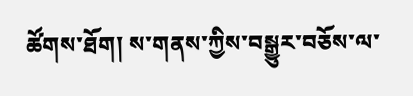ཚོགས་ཐོག། ས་གནས་ཀྱིས་བསྒྱུར་བཅོས་ལ་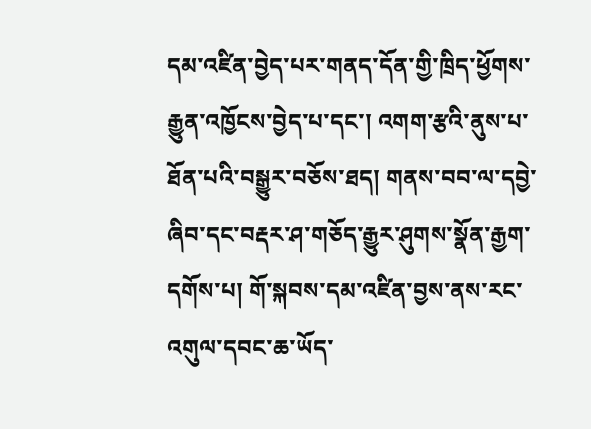དམ་འཛིན་བྱེད་པར་གནད་དོན་གྱི་ཁྲིད་ཕྱོགས་རྒྱུན་འཁྱོངས་བྱེད་པ་དང་། འགག་རྩའི་ནུས་པ་ཐོན་པའི་བསྒྱུར་བཅོས་ཐད། གནས་བབ་ལ་དབྱེ་ཞིབ་དང་བརྡར་ཤ་གཅོད་རྒྱུར་ཤུགས་སྣོན་རྒྱག་དགོས་པ། གོ་སྐབས་དམ་འཛིན་བྱས་ནས་རང་འགུལ་དབང་ཆ་ཡོད་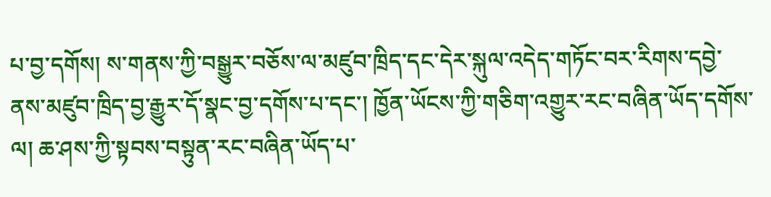པ་བྱ་དགོས། ས་གནས་ཀྱི་བསྒྱུར་བཅོས་ལ་མཛུབ་ཁྲིད་དང་དེར་སྐུལ་འདེད་གཏོང་བར་རིགས་དབྱེ་ནས་མཛུབ་ཁྲིད་བྱ་རྒྱུར་དོ་སྣང་བྱ་དགོས་པ་དང་། ཁྱོན་ཡོངས་ཀྱི་གཅིག་འགྱུར་རང་བཞིན་ཡོད་དགོས་ལ། ཆ་ཤས་ཀྱི་སྟབས་བསྟུན་རང་བཞིན་ཡོད་པ་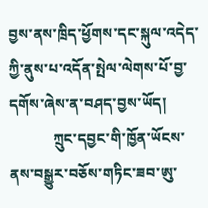བྱས་ནས་ཁྲིད་ཕྱོགས་དང་སྐུལ་འདེད་ཀྱི་ནུས་པ་འདོན་སྤེལ་ལེགས་པོ་བྱ་དགོས་ཞེས་ན་བཤད་བྱས་ཡོད།
            ཀྲུང་དབྱང་གི་ཁྱོན་ཡོངས་ནས་བསྒྱུར་བཅོས་གཏིང་ཟབ་ཨུ་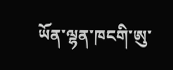ཡོན་ལྷན་ཁངགི་ཨུ་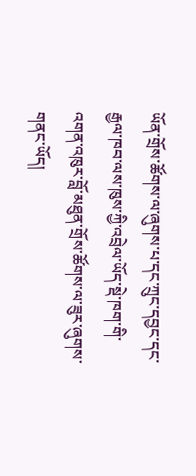ཡོན་གྲོས་ཚོགས་ལ་ཞུགས་པ་དང་ཀྲུང་དབྱང་དང་རྒྱལ་ཁབ་ལས་ཁུས་ཀྱི་འབྲེལ་ཡོད་སྡེ་ཁག་གི་འགན་འཁུར་བློ་མཐུན་གྲོས་ཚོགས་ལ་ཟུར་ཞུགས་གནང་ཡོད།